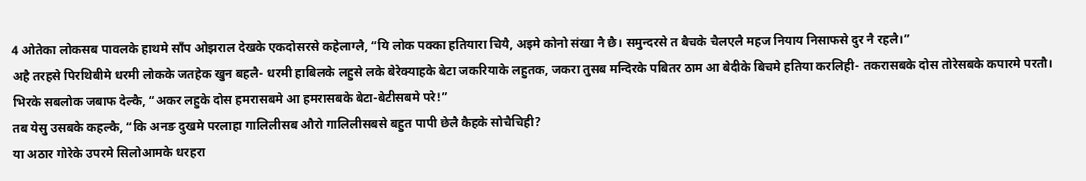4 ओतेका लोकसब पावलके हाथमे साँप ओझराल देखके एकदोसरसे कहेलाग्लै, “यि लोक पक्का हतियारा चियै, अइमे कोनो संखा नै छै। समुन्दरसे त बैचके चैलएलै महज नियाय निसाफसे दुर नै रहलै।”
अहै तरहसे पिरथिबीमे धरमी लोकके जतहेक खुन बहलै- धरमी हाबिलके लहुसे लके बेरेक्याहके बेटा जकरियाके लहुतक, जकरा तुसब मन्दिरके पबितर ठाम आ बेदीके बिचमे हतिया करलिही- तकरासबके दोस तोरेसबके कपारमे परतौ।
भिरके सबलोक जबाफ देल्कै, “अकर लहुके दोस हमरासबमे आ हमरासबके बेटा-बेटीसबमे परे!”
तब येसु उसबके कहल्कै, “कि अनङ दुखमे परलाहा गालिलीसब औरो गालिलीसबसे बहुत पापी छेलै कैहके सोचैचिही?
या अठार गोरेके उपरमे सिलोआमके धरहरा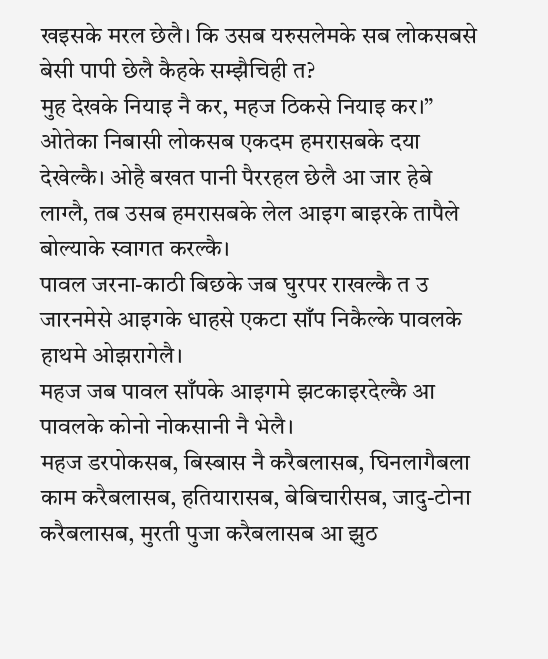खइसके मरल छेलै। कि उसब यरुसलेमके सब लोकसबसे बेसी पापी छेलै कैहके सम्झैचिही त?
मुह देखके नियाइ नै कर, महज ठिकसे नियाइ कर।”
ओतेका निबासी लोकसब एकदम हमरासबके दया देखेल्कै। ओहै बखत पानी पैररहल छेलै आ जार हेबे लाग्लै, तब उसब हमरासबके लेल आइग बाइरके तापैले बोल्याके स्वागत करल्कै।
पावल जरना-काठी बिछके जब घुरपर राखल्कै त उ जारनमेसे आइगके धाहसे एकटा साँप निकैल्के पावलके हाथमे ओझरागेलै।
महज जब पावल साँपके आइगमे झटकाइरदेल्कै आ पावलके कोनो नोकसानी नै भेलै।
महज डरपोकसब, बिस्बास नै करैबलासब, घिनलागैबला काम करैबलासब, हतियारासब, बेबिचारीसब, जादु-टोना करैबलासब, मुरती पुजा करैबलासब आ झुठ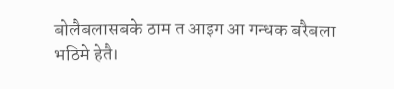बोलैबलासबके ठाम त आइग आ गन्धक बरैबला भठिमे हेतै।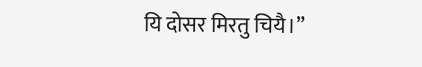यि दोसर मिरतु चियै।”